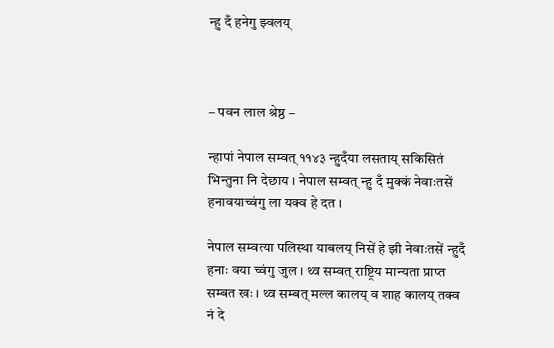न्हु दँ हनेगु झ्वलय्



– पवन लाल श्रेष्ठ –

न्हापां नेपाल सम्वत् ११४३ न्हुदँया लसताय् सकिसितं भिन्तुना नि देछाय । नेपाल सम्वत् न्हु दँ मुक्कं नेवाःतसें हनावयाच्वंगु ला यक्व हे दत ।

नेपाल सम्वत्या पलिस्था याबलय् निसें हे झी नेवाःतसें न्हुदँ हनाः वया च्वंगु जुल । थ्व सम्वत् राष्ट्रिय मान्यता प्राप्त सम्बत खः । थ्व सम्बत् मल्ल कालय् व शाह कालय् तक्व नं दे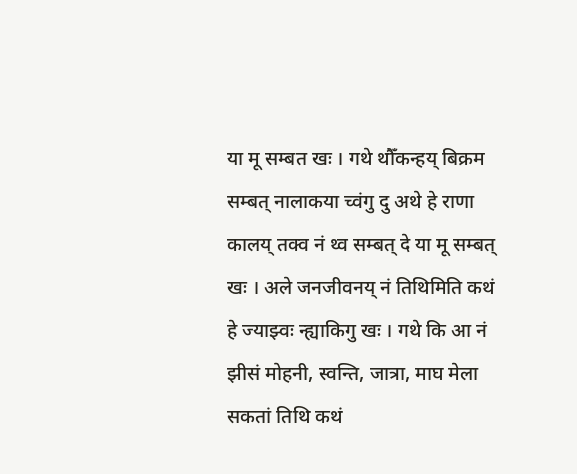या मू सम्बत खः । गथे थौँकन्हय् बिक्रम सम्बत् नालाकया च्वंगु दु अथे हे राणा कालय् तक्व नं थ्व सम्बत् दे या मू सम्बत् खः । अले जनजीवनय् नं तिथिमिति कथं हे ज्याझ्वः न्ह्याकिगु खः । गथे कि आ नं झीसं मोहनी, स्वन्ति, जात्रा, माघ मेला सकतां तिथि कथं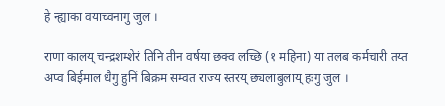हे न्ह्याका वयाच्वनागु जुल ।

राणा कालय् चन्द्रशम्शेरं तिनि तीन वर्षया छक्व लच्छि (१ महिना) या तलब कर्मचारी तय्त अप्व बिईमाल धैगु हुनिं बिक्रम सम्वत राज्य स्तरय् छ्यलाबुलाय् हःगु जुल ।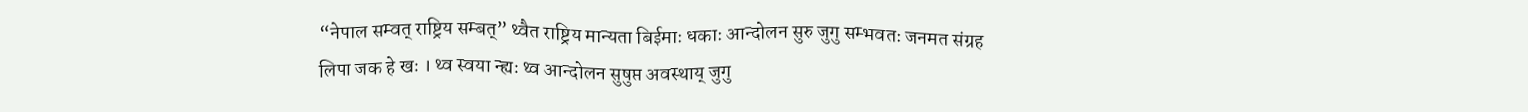“नेपाल सम्वत् राष्ट्रिय सम्बत्” थ्वैत राष्ट्रिय मान्यता बिईमाः धकाः आन्दोलन सुरु जुगु सम्भवतः जनमत संग्रह लिपा जक हे खः । थ्व स्वया न्ह्यः थ्व आन्दोलन सुषुप्त अवस्थाय् जुगु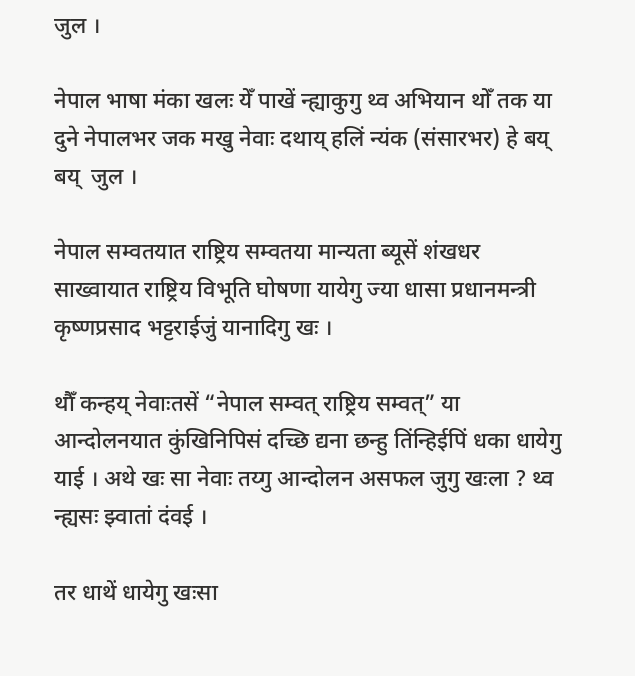जुल ।

नेपाल भाषा मंका खलः येँ पाखें न्ह्याकुगु थ्व अभियान थोँ तक या दुने नेपालभर जक मखु नेवाः दथाय् हलिं न्यंक (संसारभर) हे बय् बय्  जुल ।

नेपाल सम्वतयात राष्ट्रिय सम्वतया मान्यता ब्यूसें शंखधर साख्वायात राष्ट्रिय विभूति घोषणा यायेगु ज्या धासा प्रधानमन्त्री कृष्णप्रसाद भट्टराईजुं यानादिगु खः ।

थौँ कन्हय् नेवाःतसें “नेपाल सम्वत् राष्ट्रिय सम्वत्” या आन्दोलनयात कुंखिनिपिसं दच्छि द्यना छन्हु तिंन्हिईपिं धका धायेगु याई । अथे खः सा नेवाः तय्गु आन्दोलन असफल जुगु खःला ? थ्व न्ह्यसः झ्वातां दंवई ।

तर धाथें धायेगु खःसा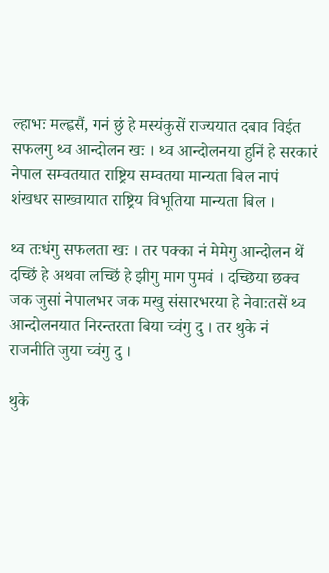ल्हाभः मल्ह्वसैं, गनं छुं हे मस्यंकुसें राज्ययात दबाव विईत सफलगु थ्व आन्दोलन खः । थ्व आन्दोलनया हुनिं हे सरकारं नेपाल सम्वतयात राष्ट्रिय सम्वतया मान्यता बिल नापं शंखधर साख्वायात राष्ट्रिय विभूतिया मान्यता बिल ।

थ्व तःधंगु सफलता खः । तर पक्का नं मेमेगु आन्दोलन थें दच्छिं हे अथवा लच्छिं हे झीगु माग पुमवं । दच्छिया छक्व जक जुसां नेपालभर जक मखु संसारभरया हे नेवाःतसें थ्व आन्दोलनयात निरन्तरता बिया च्वंगु दु । तर थुके नं राजनीति जुया च्वंगु दु ।

थुके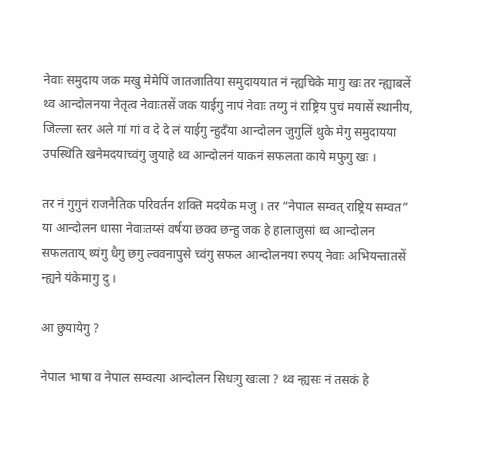नेवाः समुदाय जक मखु मेमेपिं जातजातिया समुदाययात नं न्ह्यचिके मागु खः तर न्ह्याबलें थ्व आन्दोलनया नेतृत्व नेवाःतसें जक याईगु नापं नेवाः तय्गु नं राष्ट्रिय पुचं मयासें स्थानीय, जिल्ला स्तर अले गां गां व दे दे लं याईगु न्हुदँया आन्दोलन जुगुलिं थुके मेगु समुदायया उपस्थिति खनेमदयाच्वंगु जुयाहे थ्व आन्दोलनं याकनं सफलता काये मफुगु खः ।

तर नं गुगुनं राजनैतिक परिवर्तन शक्ति मदयेक मजु । तर “नेपाल सम्वत् राष्ट्रिय सम्वत” या आन्दोलन धासा नेवाःतय्सं वर्षया छक्व छन्हु जक हे हालाजुसां थ्व आन्दोलन सफलताय् थ्यंगु धैगु छगु ल्ववनापुसे च्वंगु सफल आन्दोलनया रुपय् नेवाः अभियन्तातसें न्ह्यने यंकेमागु दु ।

आ छुयायेगु ?

नेपाल भाषा व नेपाल सम्वत्या आन्दोलन सिधःगु खःला ? थ्व न्ह्यसः नं तसकं हे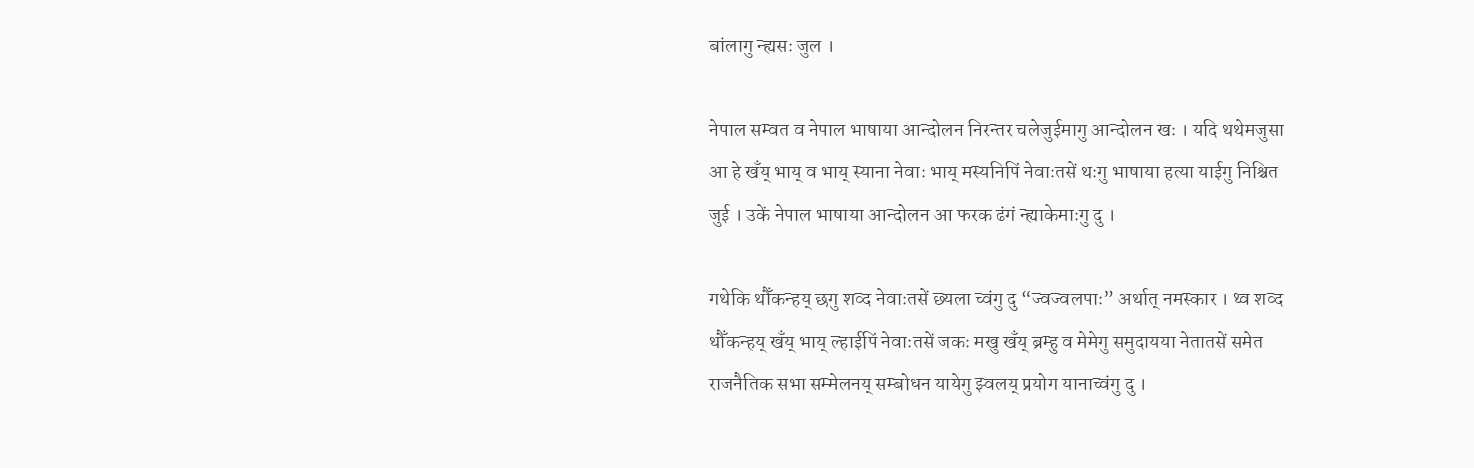बांलागु न्ह्यसः जुल ।

नेपाल सम्वत व नेपाल भाषाया आन्दोलन निरन्तर चलेजुईमागु आन्दोलन खः । यदि थथेमजुसा आ हे खँय् भाय् व भाय् स्याना नेवाः भाय् मस्यनिपिं नेवाःतसें थःगु भाषाया हत्या याईगु निश्चित जुई । उकें नेपाल भाषाया आन्दोलन आ फरक ढंगं न्ह्याकेमाःगु दु ।

गथेकि थौँकन्हय् छगु शव्द नेवाःतसें छ्यला च्वंगु दु “ज्वज्वलपाः” अर्थात् नमस्कार । थ्व शव्द थौँकन्हय् खँय् भाय् ल्हाईपिं नेवाःतसें जकः मखु खँय् ब्रम्हु व मेमेगु समुदायया नेतातसें समेत राजनैतिक सभा सम्मेलनय् सम्बोधन यायेगु झ्वलय् प्रयोग यानाच्वंगु दु ।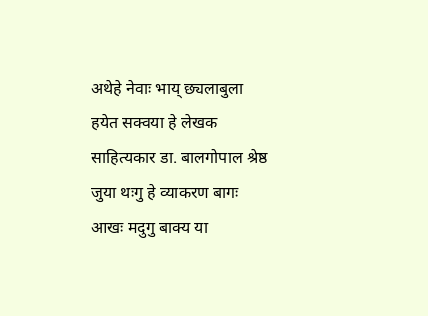अथेहे नेवाः भाय् छ्यलाबुला हयेत सक्वया हे लेखक साहित्यकार डा. बालगोपाल श्रेष्ठ जुया थःगु हे व्याकरण बागः आखः मदुगु बाक्य या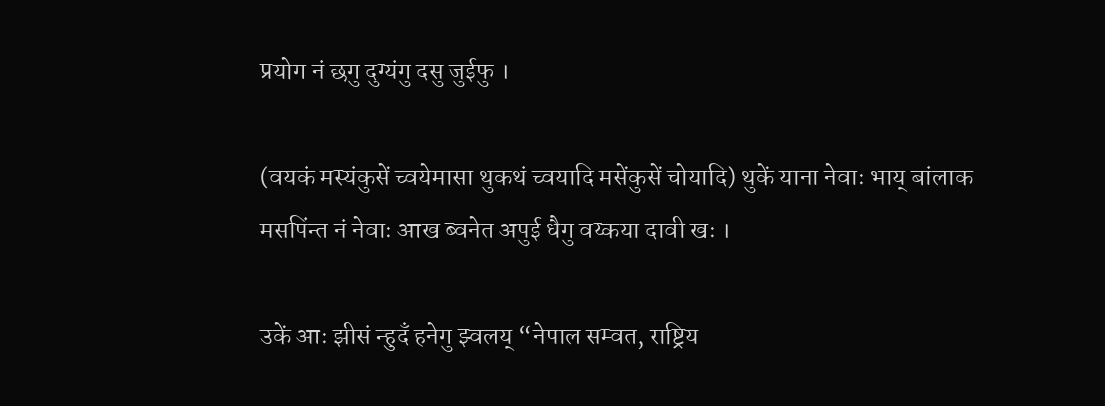प्रयोग नं छगु दुग्यंगु दसु जुईफु ।

(वयकं मस्यंकुसें च्वयेमासा थुकथं च्वयादि मसेंकुसें चोयादि) थुकें याना नेवाः भाय् बांलाक मसपिंन्त नं नेवाः आख ब्वनेत अपुई धैगु वय्कया दावी खः ।

उकें आः झीसं न्हुदँ हनेगु झ्वलय् “नेपाल सम्वत, राष्ट्रिय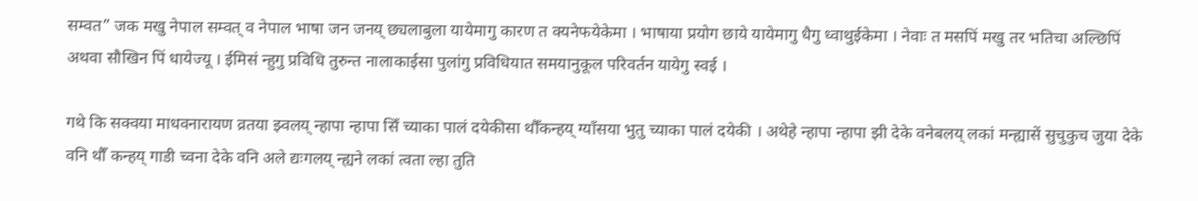सम्वत” जक मखु नेपाल सम्वत् व नेपाल भाषा जन जनय् छ्यलाबुला यायेमागु कारण त क्यनेफयेकेमा । भाषाया प्रयोग छाये यायेमागु धैगु ध्वाथुईकेमा । नेवाः त मसपिं मखु तर भतिचा अल्छिपिं अथवा सौखिन पिं धायेज्यू । ईमिसं न्हुगु प्रविधि तुरुन्त नालाकाईसा पुलांगु प्रविधियात समयानुकूल परिवर्तन यायेगु स्वई ।

गथे कि सक्वया माधवनारायण व्रतया झ्वलय् न्हापा न्हापा सिँ च्याका पालं दयेकीसा थौँकन्हय् ग्याँसया भुतु च्याका पालं दयेकी । अथेहे न्हापा न्हापा झी देके वनेबलय् लकां मन्ह्यासें सुचुकुच जुया देके वनि थौँ कन्हय् गाडी च्वना देके वनि अले द्यःगलय् न्ह्यने लकां त्वता ल्हा तुति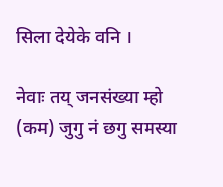सिला देयेके वनि ।

नेवाः तय् जनसंख्या म्हो (कम) जुगु नं छगु समस्या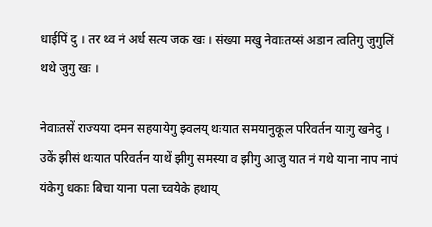धाईपिं दु । तर थ्व नं अर्ध सत्य जक खः । संख्या मखु नेवाःतय्सं अडान त्वतिगु जुगुलिं थथे जुगु खः ।

नेवाःतसें राज्यया दमन सहयायेगु झ्वलय् थःयात समयानुकूल परिवर्तन याःगु खनेदु । उकें झीसं थःयात परिवर्तन याथें झीगु समस्या व झीगु आजु यात नं गथे याना नाप नापं यंकेगु धकाः बिचा याना पला च्वयेके हथाय्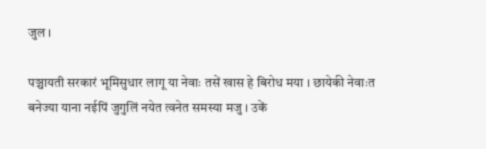जुल ।

पञ्चायती सरकारं भूमिसुधार लागू या नेवाः तसें खास हे बिरोध मया । छायेकी नेवाःत बनेज्या याना नईपिं जुगुलिं नयेत त्वनेत समस्या मजु । उकें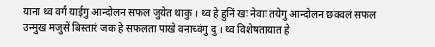याना थ्व वर्गं याईगु आन्दोलन सफल जुयेत थाकु । थ्व हे हुनिं खः नेवाः तयेगु आन्दोलन छक्वलं सफल उन्मुख मजुसें बिस्तारं जक हे सफलता पाखे वनाच्वंगु दु । थ्व विशेषतायात हे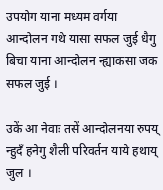उपयोग याना मध्यम वर्गया आन्दोलन गथे यासा सफल जुई धैगु बिचा याना आन्दोलन न्ह्याकसा जक सफल जुई ।

उकें आ नेवाः तसें आन्दोलनया रुपय् न्हुदँ हनेगु शैली परिवर्तन याये हथाय् जुल ।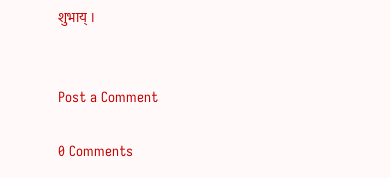शुभाय् ।


Post a Comment

0 Comments